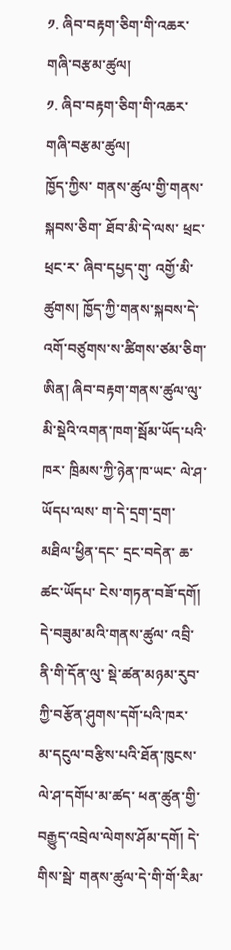༡. ཞིབ་བརྟག་ཅིག་གི་འཆར་གཞི་བརྩམ་ཚུལ།
༡. ཞིབ་བརྟག་ཅིག་གི་འཆར་གཞི་བརྩམ་ཚུལ།
ཁྱོད་ཀྱིས་ གནས་ཚུལ་གྱི་གནས་སྐབས་ཅིག་ ཐོབ་མི་དེ་ལས་ ཕྲང་ཕྲང་ར་ ཞིབ་དཔྱད་གུ་ འགྱོ་མི་ཚུགས། ཁྱོད་ཀྱི་གནས་སྐབས་དེ་ འགོ་བཙུགས་ས་ཚིགས་ཙམ་ཅིག་ཨིན། ཞིབ་བརྟག་གནས་ཚུལ་ལུ་ མི་སྡེའི་འགན་ཁག་སྦོམ་ཡོད་པའི་ཁར་ ཁྲིམས་ཀྱི་ཉེན་ཁ་ཡང་ ལེ་ཤ་ཡོདཔ་ལས་ ག་དེ་དྲག་དྲག་ མཐིལ་ཕྱིན་དང་ དྲང་བདེན་ ཆ་ཚང་ཡོདཔ་ ངེས་གཏན་བཟོ་དགོ། དེ་བཟུམ་མའི་གནས་ཚུལ་ འབྲི་ནི་གི་དོན་ལུ་ སྡེ་ཚན་མཉམ་རུབ་ཀྱི་བརྩོན་ཤུགས་དགོ་པའི་ཁར་ མ་དངུལ་བརྩིས་པའི་ཐོན་ཁུངས་ ལེ་ཤ་དགོཔ་མ་ཚད་ ཕན་ཚུན་གྱི་བརྒྱུད་འབྲེལ་ལེགས་ཤོམ་དགོ། དེ་གིས་སྦེ་ གནས་ཚུལ་དེ་གི་གོ་རིམ་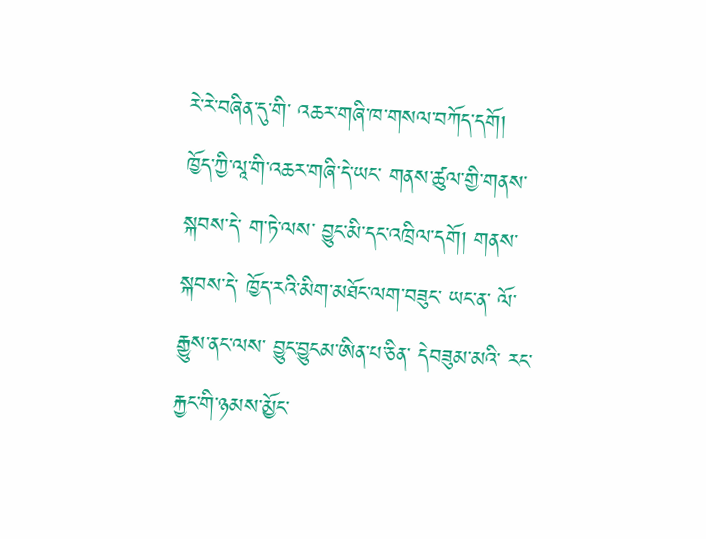རེ་རེ་བཞིན་དུ་གི་ འཆར་གཞི་ཁ་གསལ་བཀོད་དགོ།
ཁྱོད་ཀྱི་ལཱ་གི་འཆར་གཞི་དེ་ཡང་ གནས་ཚུལ་གྱི་གནས་སྐབས་དེ་ ག་ཏེ་ལས་ བྱུང་མི་དང་འཁྲིལ་དགོ། གནས་སྐབས་དེ་ ཁྱོད་རའི་མིག་མཐོང་ལག་བཟུང་ ཡང་ན་ ལོ་རྒྱུས་ནང་ལས་ བྱུང་བྱུངམ་ཨིན་པ་ཅིན་ དེབཟུམ་མའི་ རང་རྐྱང་གི་ཉམས་མྱོང་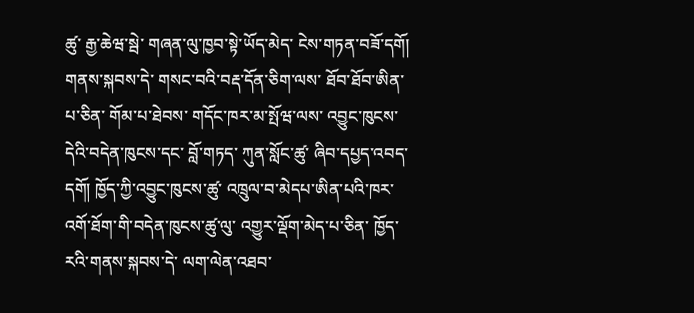ཚུ་ རྒྱ་ཆེཝ་སྦེ་ གཞན་ལུ་ཁྱབ་སྟེ་ཡོད་མེད་ ངེས་གཏན་བཟོ་དགོ། གནས་སྐབས་དེ་ གསང་བའི་བརྡ་དོན་ཅིག་ལས་ ཐོབ་ཐོབ་ཨིན་པ་ཅིན་ གོམ་པ་ཐེབས་ གདོང་ཁར་མ་སྤོཝ་ལས་ འབྱུང་ཁུངས་དེའི་བདེན་ཁུངས་དང་ བློ་གཏད་ ཀུན་སློང་ཚུ་ ཞིབ་དཔྱད་འབད་དགོ། ཁྱོད་ཀྱི་འབྱུང་ཁུངས་ཚུ་ འཁྲུལ་བ་མེདཔ་ཨིན་པའི་ཁར་ འགོ་ཐོག་གི་བདེན་ཁུངས་ཚུ་ལུ་ འགྱུར་ལྡོག་མེད་པ་ཅིན་ ཁྱོད་རའི་གནས་སྐབས་དེ་ ལག་ལེན་འཐབ་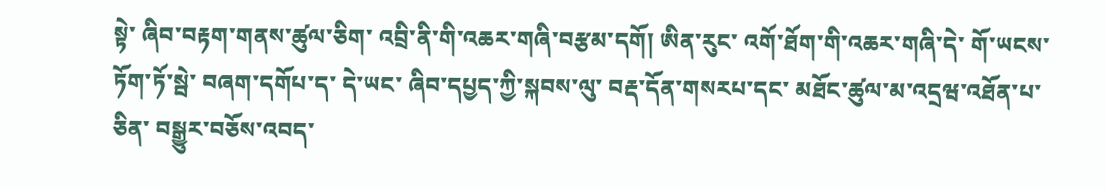སྟེ་ ཞིབ་བརྟག་གནས་ཚུལ་ཅིག་ འབྲི་ནི་གི་འཆར་གཞི་བརྩམ་དགོ། ཨིན་རུང་ འགོ་ཐོག་གི་འཆར་གཞི་དེ་ གོ་ཡངས་ཏོག་ཏོ་སྦེ་ བཞག་དགོཔ་ད་ དེ་ཡང་ ཞིབ་དཔྱད་ཀྱི་སྐབས་ལུ་ བརྡ་དོན་གསརཔ་དང་ མཐོང་ཚུལ་མ་འདྲཝ་འཐོན་པ་ཅིན་ བསྒྱུར་བཅོས་འབད་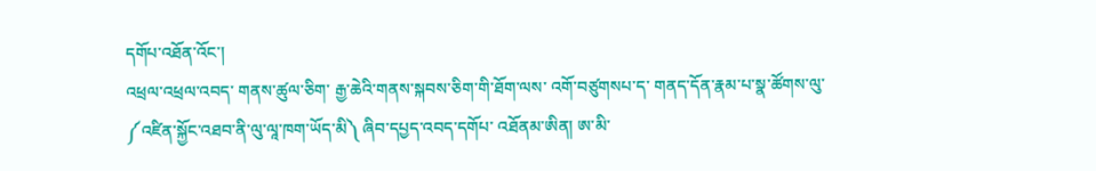དགོཔ་འཐོན་འོང་།
འཕྲལ་འཕྲལ་འབད་ གནས་ཚུལ་ཅིག་ རྒྱ་ཆེའི་གནས་སྐབས་ཅིག་གི་ཐོག་ལས་ འགོ་བཙུགསཔ་ད་ གནད་དོན་རྣམ་པ་སྣ་ཚོགས་ལུ་ ༼འཛིན་སྐྱོང་འཐབ་ནི་ལུ་ལཱ་ཁག་ཡོད་མི༽ ཞིབ་དཔྱད་འབད་དགོཔ་ འཐོནམ་ཨིན། ཨ་མི་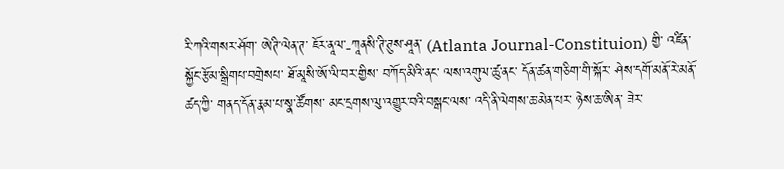རི་ཀའི་གསར་ཤོག་ ཨེཊི་ལེན་ཊ་ ཇོར་ནཱལ་-ཀཱནསི་ཊི་ཊུས་ཤཱན་ (Atlanta Journal-Constituion) གྱི་ འཛིན་སྐྱོང་རྩོམ་སྒྲིགཔ་བགྲེསཔ་ ཐོ་མཱསི་ཨོ་ལི་བར་གྱིས་ བཀོད་མིའི་ནང་ ལས་འགུལ་ཚུ་ནང་ དོན་ཚན་གཅིག་གི་སྐོར་ ཤེས་དགོ་མནོ་རེ་མནོ་ཚད་ཀྱི་ གནད་དོན་རྣམ་པ་སྣ་ཚོགས་ མང་དྲགས་ལུ་འགྱུར་བའི་བསྒང་ལས་ འདི་ནི་ལེགས་ཆ་མེན་པར་ ཉེས་ཆ་ཨིན་ ཟེར་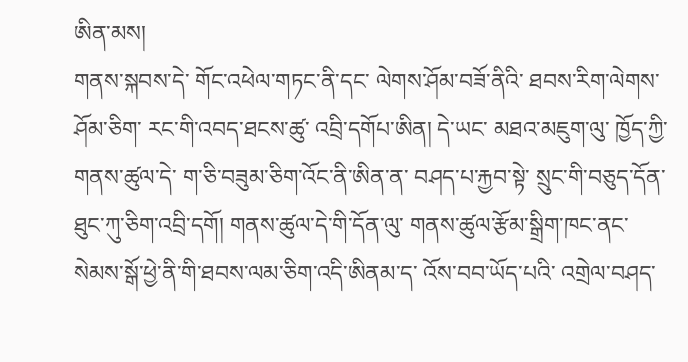ཨིན་མས།
གནས་སྐབས་དེ་ གོང་འཕེལ་གཏང་ནི་དང་ ལེགས་ཤོམ་བཟོ་ནིའི་ ཐབས་རིག་ལེགས་ཤོམ་ཅིག་ རང་གི་འབད་ཐངས་ཚུ་ འབྲི་དགོཔ་ཨིན། དེ་ཡང་ མཐའ་མཇུག་ལུ་ ཁྱོད་ཀྱི་གནས་ཚུལ་དེ་ ག་ཅི་བཟུམ་ཅིག་འོང་ནི་ཨིན་ན་ བཤད་པ་རྐྱབ་སྟེ་ སྲུང་གི་བཅུད་དོན་ ཐུང་ཀུ་ཅིག་འབྲི་དགོ། གནས་ཚུལ་དེ་གི་དོན་ལུ་ གནས་ཚུལ་རྩོམ་སྒྲིག་ཁང་ནང་ སེམས་སྒོ་ཕྱེ་ནི་གི་ཐབས་ལམ་ཅིག་འདི་ཨིནམ་ད་ འོས་བབ་ཡོད་པའི་ འགྲེལ་བཤད་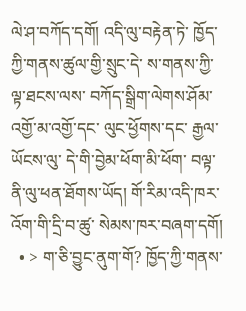ལེ་ཤ་བཀོད་དགོ། འདི་ལུ་བརྟེན་ཏེ་ ཁྱོད་ཀྱི་གནས་ཚུལ་གྱི་སྲུང་དེ་ ས་གནས་ཀྱི་ལྟ་ཐངས་ལས་ བཀོད་སྒྲིག་ལེགས་ཤོམ་ འགྱོ་མ་འགྱོ་དང་ ལུང་ཕྱོགས་དང་ རྒྱལ་ཡོངས་ལུ་ དེ་གི་བྱེམ་ཕོག་མི་ཕོག་ བལྟ་ནི་ལུ་ཕན་ཐོགས་ཡོད། གོ་རིམ་འདི་ཁར་ འོག་གི་དྲི་བ་ཚུ་ སེམས་ཁར་བཞག་དགོ།
  • > ག་ཅི་བྱུང་ནུག་གོ? ཁྱོད་ཀྱི་གནས་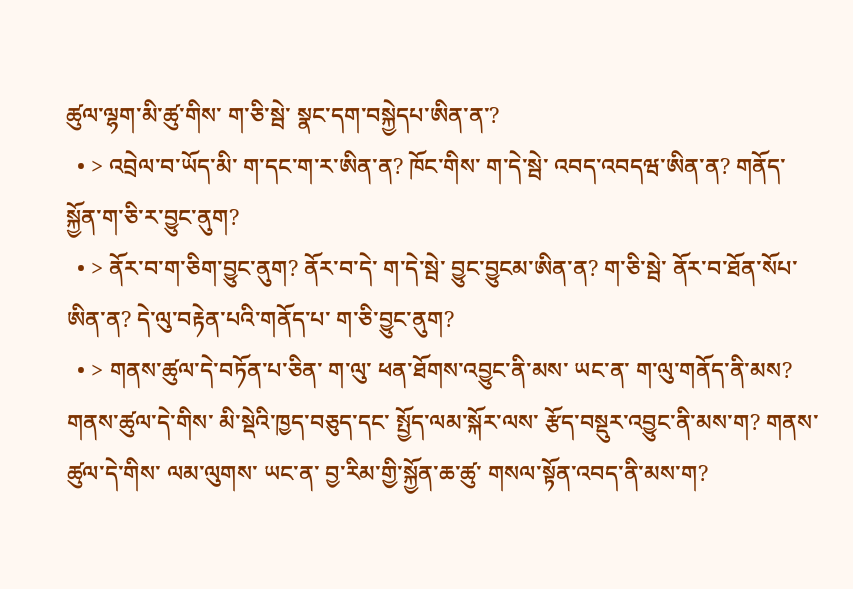ཚུལ་ལྷག་མི་ཚུ་གིས་ ག་ཅི་སྦེ་ སྣང་དག་བསྐྱེདཔ་ཨིན་ན་?
  • > འབྲེལ་བ་ཡོད་མི་ ག་དང་ག་ར་ཨིན་ན? ཁོང་གིས་ ག་དེ་སྦེ་ འབད་འབདཝ་ཨིན་ན? གནོད་སྐྱོན་ག་ཅི་ར་བྱུང་ནུག?
  • > ནོར་བ་ག་ཅིག་བྱུང་ནུག? ནོར་བ་དེ་ ག་དེ་སྦེ་ བྱུང་བྱུངམ་ཨིན་ན? ག་ཅི་སྦེ་ ནོར་བ་ཐོན་སོཔ་ཨིན་ན? དེ་ལུ་བརྟེན་པའི་གནོད་པ་ ག་ཅི་བྱུང་ནུག?
  • > གནས་ཚུལ་དེ་བཏོན་པ་ཅིན་ ག་ལུ་ ཕན་ཐོགས་འབྱུང་ནི་མས་ ཡང་ན་ ག་ལུ་གནོད་ནི་མས? གནས་ཚུལ་དེ་གིས་ མི་སྡེའི་ཁྱད་བཅུད་དང་ སྤྱོད་ལམ་སྐོར་ལས་ རྩོད་བསྡུར་འབྱུང་ནི་མས་ག? གནས་ཚུལ་དེ་གིས་ ལམ་ལུགས་ ཡང་ན་ བྱ་རིམ་གྱི་སྐྱོན་ཆ་ཚུ་ གསལ་སྟོན་འབད་ནི་མས་ག?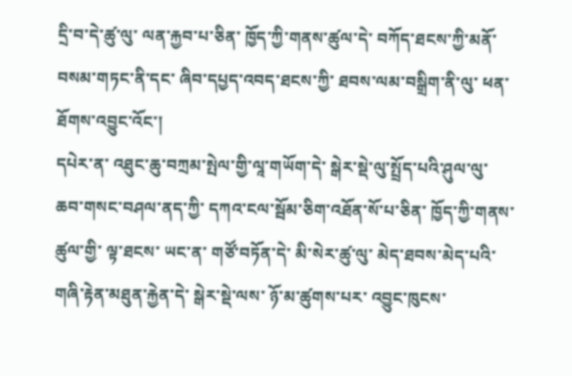དྲི་བ་དེ་ཚུ་ལུ་ ལན་རྐྱབ་པ་ཅིན་ ཁྱོད་ཀྱི་གནས་ཚུལ་དེ་ བཀོད་ཐངས་ཀྱི་མནོ་བསམ་གཏང་ནི་དང་ ཞིབ་དཔྱད་འབད་ཐངས་ཀྱི་ ཐབས་ལམ་བསྒྲིག་ནི་ལུ་ ཕན་ཐོགས་འབྱུང་འོང་།
དཔེར་ན་ འཐུང་ཆུ་བཀྲམ་སྤེལ་གྱི་ལཱ་གཡོག་དེ་ སྒེར་སྡེ་ལུ་སྤྲོད་པའི་ཤུལ་ལུ་ ཆབ་གསང་བཤལ་ནད་ཀྱི་ དཀའ་ངལ་སྦོམ་ཅིག་འཐོན་སོ་པ་ཅིན་ ཁྱོད་ཀྱི་གནས་ཚུལ་གྱི་ ལྟ་ཐངས་ ཡང་ན་ གཙོ་བཏོན་དེ་ མི་སེར་ཚུ་ལུ་ མེད་ཐབས་མེད་པའི་ གཞི་རྟེན་མཐུན་རྐྱེན་དེ་ སྒེར་སྡེ་ལས་ ཉོ་མ་ཚུགས་པར་ འབྱུང་ཁུངས་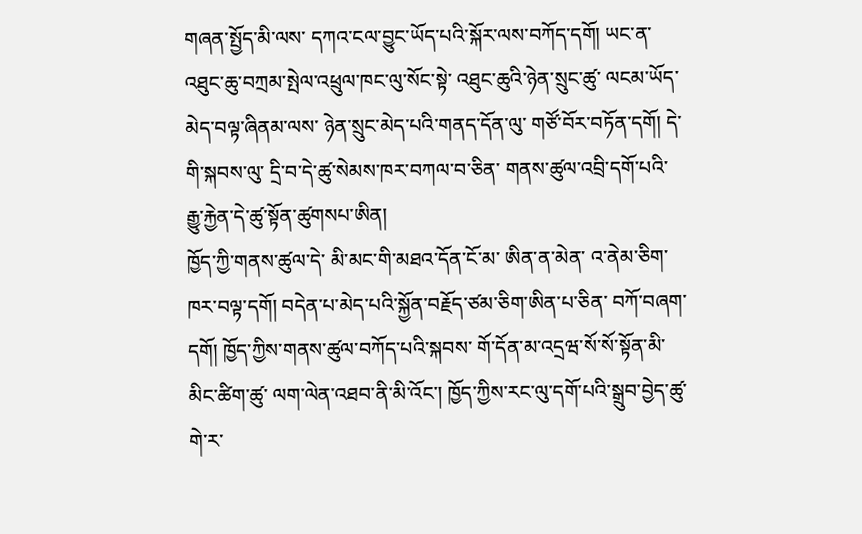གཞན་སྤྱོད་མི་ལས་ དཀའ་ངལ་བྱུང་ཡོད་པའི་སྐོར་ལས་བཀོད་དགོ། ཡང་ན་ འཐུང་ཆུ་བཀྲམ་སྤེལ་འཕྲུལ་ཁང་ལུ་སོང་སྟེ་ འཐུང་ཆུའི་ཉེན་སྲུང་ཚུ་ ལངམ་ཡོད་མེད་བལྟ་ཞིནམ་ལས་ ཉེན་སྲུང་མེད་པའི་གནད་དོན་ལུ་ གཙོ་བོར་བཏོན་དགོ། དེ་གི་སྐབས་ལུ་ དྲི་བ་དེ་ཚུ་སེམས་ཁར་བཀལ་བ་ཅིན་ གནས་ཚུལ་འབྲི་དགོ་པའི་ རྒྱུ་རྐྱེན་དེ་ཚུ་སྟོན་ཚུགསཔ་ཨིན།
ཁྱོད་ཀྱི་གནས་ཚུལ་དེ་ མི་མང་གི་མཐའ་དོན་ངོ་མ་ ཨིན་ན་མེན་ འ་ནེམ་ཅིག་ཁར་བལྟ་དགོ། བདེན་པ་མེད་པའི་སྐྱོན་བརྗོད་ཙམ་ཅིག་ཨིན་པ་ཅིན་ བཀོ་བཞག་དགོ། ཁྱོད་ཀྱིས་གནས་ཚུལ་བཀོད་པའི་སྐབས་ གོ་དོན་མ་འདྲཝ་སོ་སོ་སྟོན་མི་ མིང་ཚིག་ཚུ་ ལག་ལེན་འཐབ་ནི་མི་འོང་། ཁྱོད་ཀྱིས་རང་ལུ་དགོ་པའི་སྒྲུབ་བྱེད་ཚུ་ གེ་ར་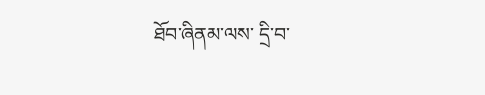ཐོབ་ཞིནམ་ལས་ དྲི་བ་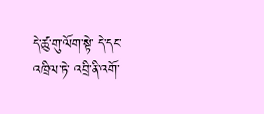དེ་ཚུ་གུ་ལོག་སྟེ་ དེ་དང་འཁྲིལ་ཏེ་ འབྲི་ནི་འགོ་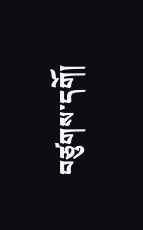བཙུགས་དགོ།